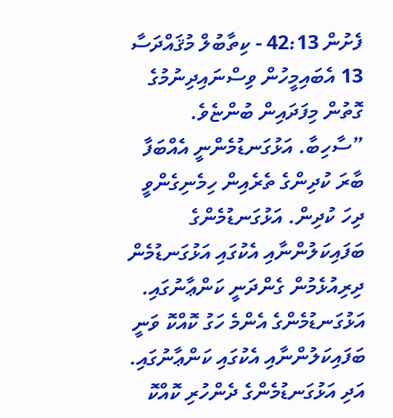ފެށުން 42:13 - ކިތާބުލް މުޤައްދަސާ
13 އެބައިމީހުން ވިސްނައިދިނުމުގެ ގޮތުން މިފަދައިން ބުންޏެވެ. ”ސާހިބާ. އަޅުގަނޑުމެންނީ އެއްބަފާ ބާރަ ކުދިންގެ ތެރެއިން ހިމެނިގެންވީ ދިހަ ކުދިން. އަޅުގަނޑުމެންގެ ބަފައިކަލުންނާއި އެކުގައި އަޅުގަނޑުމެން ދިރިއުޅެމުން ގެންދަނީ ކަންޢާނުގައި. އަޅުގަނޑުމެންގެ އެންމެ ހަގު ކޮއްކޮ ވަނީ ބަފައިކަލުންނާއި އެކުގައި ކަންޢާނުގައި. އަދި އަޅުގަނޑުމެންގެ ދެންހުރި ކޮއްކޮ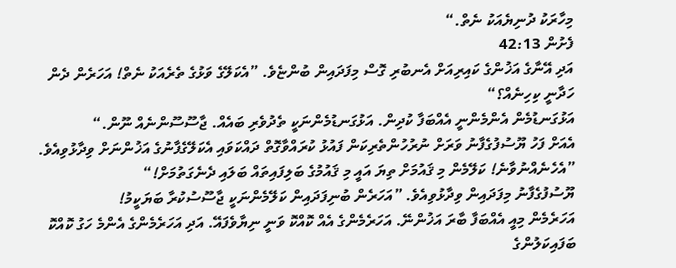މިހާރަކު ދުނިޔެއަކު ނެތް.“
ފެށުން 42:13
އަދި އޭނާގެ އަޚުންގެ ކައިރިއަށް އެނބުރި ގޮސް މިފަދައިން ބުންޏެވެ. ”އެކަލޭގެ ވަޅުގެ ތެރެއަކު ނެތް! އަހަރެން ދެން ހަދާނީ ކިހިނެއް؟“
އަޅުގަނޑުމެން އެންމެންނީ އެއްބަފާ ކުދިން. އަޅުގަނޑުމެންނަކީ ތެދުވެރި ބައެއް. ޖާސޫސޫންނެއް ނޫން.“
އެއަށް ފަހު ޔޫސުފުގެފާނު ވަރަށް ނުރުހުންތެރިކަން ފައުޅު ކުރައްވާގޮތް ދައްކަވައި އެކަލޭގެފާނުގެ އަޚުންނަށް ވިދާޅުވިއެވެ. ”އެހެނެއްނުވާނެ! ކަލޭމެން މި ޤައުމަށް ތިޔަ އައީ މި ޤައުމުގެ ބަލިފައިތައް ބަލައި ދެނެގަތުމަށް!“
ޔޫސުފުގެފާނު މިފަދައިން ވިދާޅުވިއެވެ. ”އަހަރެން ބުނިފަދައިން ކަލޭމެންނަކީ ޖާސޫސުކުރާ ބަޔަކީމު!
އަހަރެމެން މިއީ އެއްބަފާ ބާރަ އަޚުންނޭ. އަހަރެމެންގެ އެއް ކޮއްކޮ ވަނީ ނިޔާވެފައޭ. އަދި އަހަރެމެންގެ އެންމެ ހަގު ކޮއްކޮ ބަފައިކަލުންގެ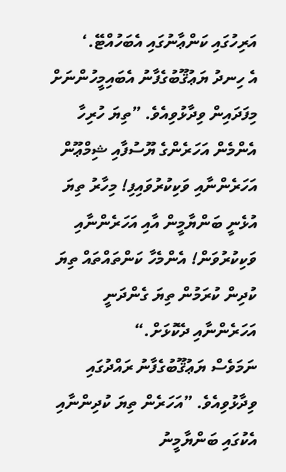އަރިހުގައި ކަންޢާނުގައި އެބަހުއްޓޭ.‘
އެ ހިނދު ޔަޢުޤޫބުގެފާނު އެބައިމީހުންނަށް މިފަދައިން ވިދާޅުވިއެވެ. ”ތިޔަ ހުރިހާ އެންމެން އަހަރެންގެ ޔޫސުފާއި ޝިމްޢޫން އަހަރެންނާއި ވަކިކުރުވައިފި! މިހާރު ތިޔަ އުޅެނީ ބަންޔާމީން އާއި އަހަރެންނާއި ވަކިކުރުވަން! އެންމެހާ ކަންތައްތައް ތިޔަ ކުދިން ކުރަމުން ތިޔަ ގެންދަނީ އަހަރެންނާއި ދެކޮޅަށް.“
ނަމަވެސް ޔަޢުޤޫބުގެފާނު ރައްދުގައި ވިދާޅުވިއެވެ. ”އަހަރެން ތިޔަ ކުދިންނާއި އެކުގައި ބަންޔާމީނު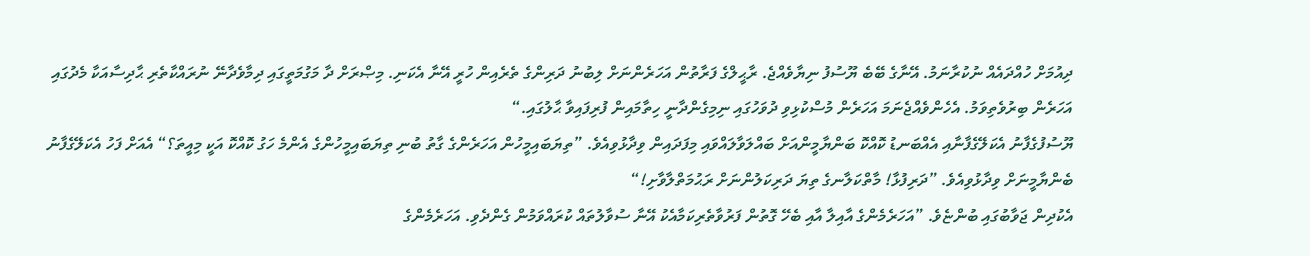ދިއުމަށް ހުއްދައެއް ނުކުރާނަމު. އޭނާގެ ބޭބެ ޔޫސުފު ނިޔާވެއްޖެ. ރާޙީލްގެ ފަރާތުން އަހަރެންނަށް ލިބުނު ދަރިންގެ ތެރެއިން ހުރީ އޭނާ އެކަނި. މިޞްރަށް ދާ މަގުމަތީގައި ދިމާވެދާނޭ ނުރައްކާތެރި ޙާދިސާއަކާ މެދުގައި އަހަރެން ބިރުވެތިވަމު. އެހެންވެއްޖެނަމަ އަހަރެން މުސްކުޅިވި ދުވަހުގައި ނިމިގެންދާނީ ހިތާމައިން ފުރިފައިވާ ޙާލުގައި.“
ޔޫސުފުގެފާނު އެކަލޭގެފާނާއި އެއްބަނޑު ކޮއްކޮ ބަންޔާމީންއަށް ބައްލަވާލައްވައި މިފަދައިން ވިދާޅުވިއެވެ. ”ތިޔަބައިމީހުން އަހަރެންގެ ގާތު ބުނި ތިޔަބައިމީހުންގެ އެންމެ ހަގު ކޮއްކޮ އަކީ މިއީތަ؟“ އެއަށް ފަހު އެކަލޭގެފާނު ބެންޔާމީނަށް ވިދާޅުވިއެވެ. ”ދަރިފުޅާ! މާތްކަލާނގެ ތިޔަ ދަރިކަލުންނަށް ރަޙުމަތްލާވާށި!“
އެކުދިން ޖަވާބުގައި ބުންޏެވެ. ”އަހަރެމެންގެ އާއިލާ އާއި ބެހޭ ގޮތުން ފަރުވާތެރިކަމާއެކު އޭނާ ސުވާލުތައް ކުރައްވަމުން ގެންދެވި. އަހަރެމެންގެ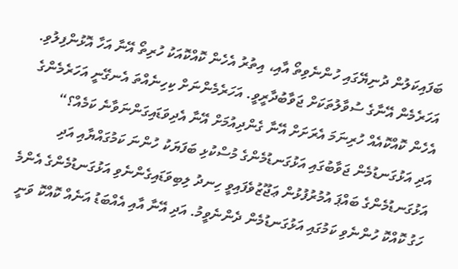ބަފައިކަލުން ދުނިޔޭގައި ހުންނެވިތޯ އާއި، އިތުރު އެހެން ކޮއްކޮއަކު ހުރިތޯ އޭނާ އަހާ އޮޅުންފިލުވި. އަހަރެމެން އޭނާގެ ސުވާލުތަކަށް ޖަވާބުދާރީވީ. އަހަރެމެންނަށް ކިހިނެއްތަ އެނގޭނީ އަހަރެމެންގެ އެހެން ކޮއްކޮއެއް ހުރިނަމަ އެރަށަށް އޭނާ ގެންދިއުމަށް އޭނާ އެދިވަޑައިގަންނަވާނެ ކަމެއް؟“
އަދި އަޅުގަނޑުމެން ޖަވާބުގައި އަޅުގަނޑުމެންގެ މުސްކުޅި ބަފަޔަކު ހުންނަ ކަމުގައްޔާއި އަދި އަޅުގަނޑުމެންގެ ބައްޕަ އުމުރުފުޅުން ޢަޖޫޒުވެފައިވީ ހިނދު ލިބިވަޑައިގެންނެވި އަޅުގަނޑުމެންގެ އެންމެ ހަގު ކޮއްކޮ ހުންނެވި ކަމުގައި އަޅުގަނޑުމެން ދެންނެވީމު. އަދި އޭނާ އާއި އެއްބަޑު އަނެއް ކޮއްކޮ ވަނީ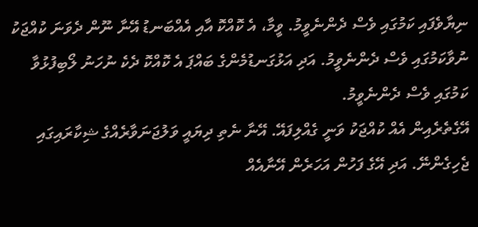ނިޔާވެފައި ކަމުގައި ވެސް ދެންނެވީމު. ވީމާ، އެ ކޮއްކޮ އާއި އެއްބަނޑު އޭނާ ނޫން ދެވަނަ ކުއްޖަކު ނުވާކަމުގައި ވެސް ދެންނެވީމު. އަދި އަޅުގަނޑުމެންގެ ބައްޕަ އެ ކޮއްކޮ ދެކެ ނުހަނު ލޯބިފުޅުވާ ކަމުގައި ވެސް ދެންނެވީމު.
އޭގެތެރެއިން އެއް ކުއްޖަކު ވަނީ ގެއްލިފައޭ. އޭނާ ނެތި ދިޔައީ ވަލުޖަނަވާރެއްގެ ޝިކާރައިގައި ޖެހިގެންނޭ. އަދި އޭގެ ފަހުން އަހަރެން އޭނާއެއް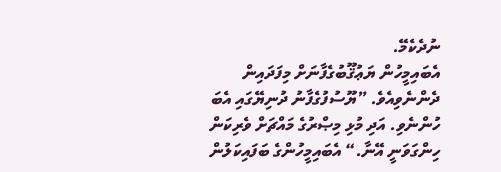ނުދެކެމޭ.
އެބައިމީހުން ޔަޢުޤޫބުގެފާނަށް މިފަދައިން ދެންނެވިއެވެ. ”ޔޫސުފުގެފާނު ދުނިޔޭގައި އެބަ ހުންނެވި. އަދި މުޅި މިޞްރުގެ މައްޗަށް ވެރިކަން ހިންގަވަނީ އޭނާ.“ އެބައިމީހުންގެ ބަފައިކަލުން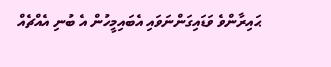ޙައިރާންވެ ވަޑައިގަންނަވައި އެބައިމީހުން އެ ބުނި އެއްޗެއް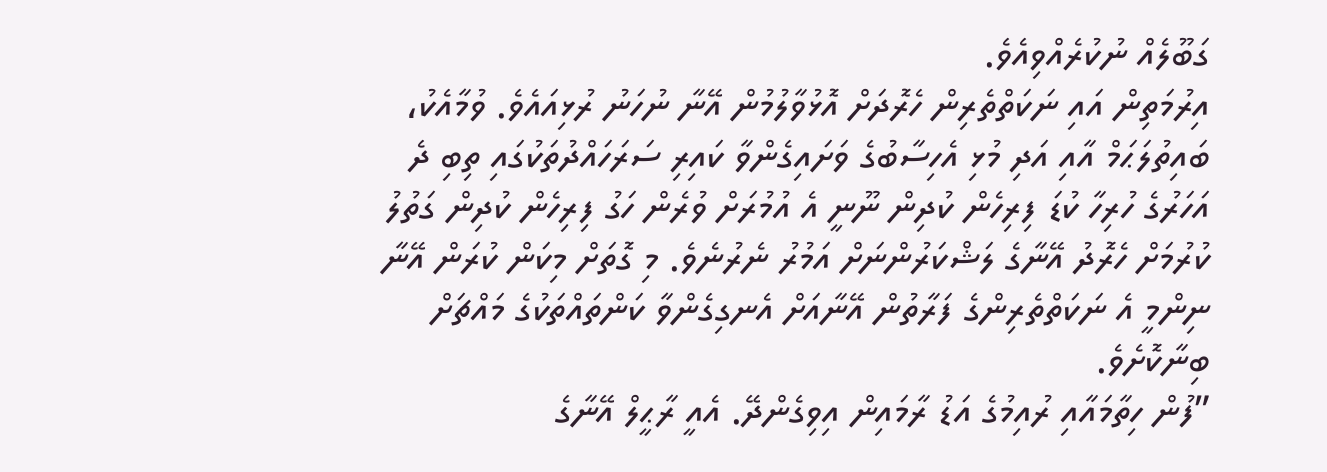ގަބޫލެއް ނުކުރެއްވިއެވެ.
އިރުމަތިން އައި ނަކަތްތެރިން ހެރޮދަށް އޮޅުވާލުމުން އޭނާ ނުހަނު ރުޅިއައެވެ. ވުމާއެކު، ބައިތުލަޙަމް އާއި އަދި މުޅި އެހިސާބުގެ ވަށައިގެންވާ ކައިރި ސަރަހައްދުތަކުގައި ތިބި ދެ އަހަރުގެ ހުރިހާ ކުޑަ ފިރިހެން ކުދިން ނޫނީ އެ އުމުރަށް ވުރެން ހަގު ފިރިހެން ކުދިން ގަތުލު ކުރުމަށް ހެރޮދު އޭނާގެ ލަޝްކަރުންނަށް އަމުރު ނެރުނެވެ. މި ގޮތަށް މިކަން ކުރަން އޭނާ ނިންމީ އެ ނަކަތްތެރިންގެ ފަރާތުން އޭނާއަށް އެނގިގެންވާ ކަންތައްތަކުގެ މައްޗަށް ބިނާކޮށެވެ.
”ފުން ހިތާމައާއި ރުއިމުގެ އަޑު ރާމައިން އިވިގެންދޭ. އެއީ ރާޙީލް އޭނާގެ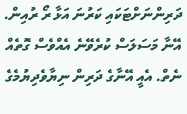ދަރިންނަށްޓަކައި ކަރުނަ އަޅާ ރޯ ރުއިން. އޭނާ މަސަލަސް ކުރެވޭނެ އެއްވެސް ގޮތެއް ނެތް. އެއީ އޭނާގެ ދަރިން ނިޔާވެދިޔުމެގެ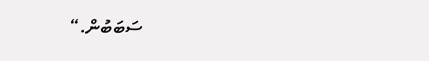ސަބަބުން.“